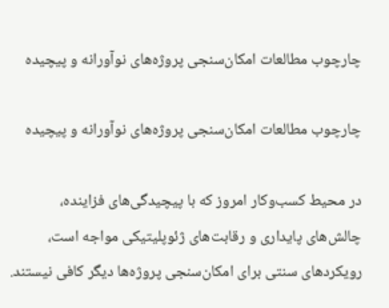چارچوب مطالعات امکان‌سنجی پروژه‌های نوآورانه و پیچیده

چارچوب مطالعات امکان‌سنجی پروژه‌های نوآورانه و پیچیده

در محیط کسب‌وکار امروز که با پیچیدگی‌های فزاینده، چالش‌های پایداری و رقابت‌های ژئوپلیتیکی مواجه است، رویکردهای سنتی برای امکان‌سنجی پروژه‌ها دیگر کافی نیستند.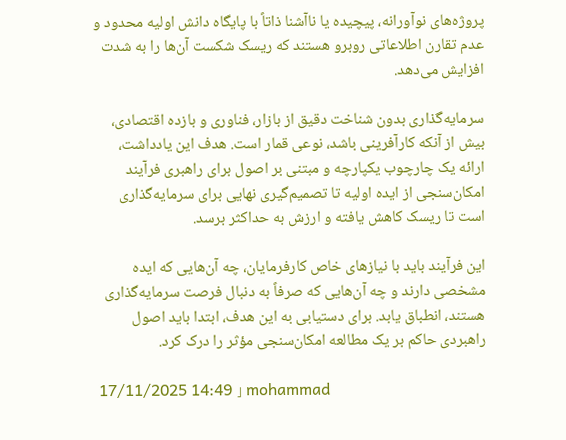پروژه‌های نوآورانه، پیچیده یا ناآشنا ذاتاً با پایگاه دانش اولیه محدود و عدم تقارن اطلاعاتی روبرو هستند که ریسک شکست آن‌ها را به شدت افزایش می‌دهد.

سرمایه‌گذاری بدون شناخت دقیق از بازار، فناوری و بازده اقتصادی، بیش از آنکه کارآفرینی باشد، نوعی قمار است. هدف این یادداشت، ارائه یک چارچوب یکپارچه و مبتنی بر اصول برای راهبری فرآیند امکان‌سنجی از ایده اولیه تا تصمیم‌گیری نهایی برای سرمایه‌گذاری است تا ریسک کاهش یافته و ارزش به حداکثر برسد.

این فرآیند باید با نیازهای خاص کارفرمایان، چه آن‌هایی که ایده مشخصی دارند و چه آن‌هایی که صرفاً به دنبال فرصت سرمایه‌گذاری هستند، انطباق یابد. برای دستیابی به این هدف، ابتدا باید اصول راهبردی حاکم بر یک مطالعه امکان‌سنجی مؤثر را درک کرد.

 17/11/2025 14:49 ⌋ mohammad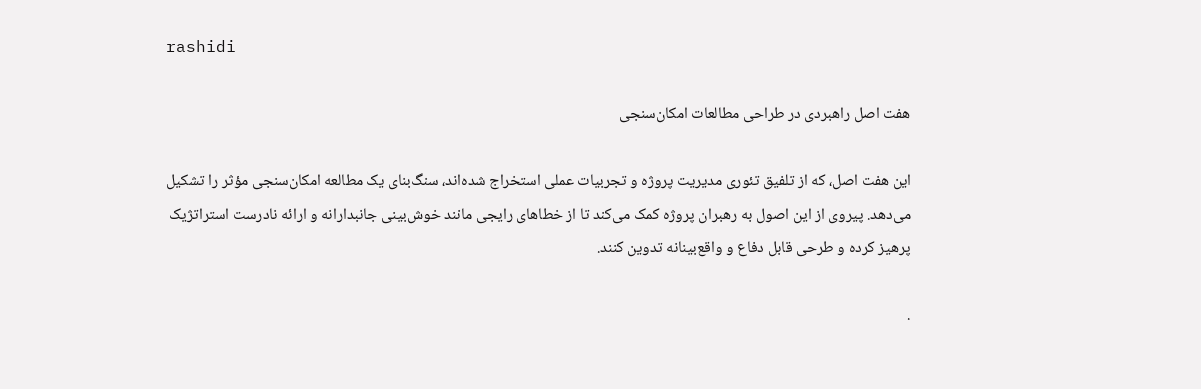rashidi

هفت اصل راهبردی در طراحی مطالعات امکان‌سنجی

این هفت اصل، که از تلفیق تئوری مدیریت پروژه و تجربیات عملی استخراج شده‌اند، سنگ‌بنای یک مطالعه امکان‌سنجی مؤثر را تشکیل می‌دهد. پیروی از این اصول به رهبران پروژه کمک می‌کند تا از خطاهای رایجی مانند خوش‌بینی جانبدارانه و ارائه نادرست استراتژیک پرهیز کرده و طرحی قابل دفاع و واقع‌بینانه تدوین کنند.

.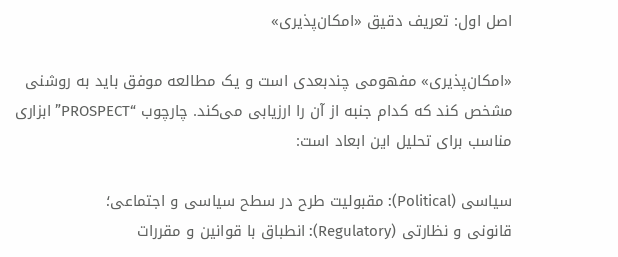اصل اول: تعریف دقیق «امکان‌پذیری»

«امکان‌پذیری» مفهومی چندبعدی است و یک مطالعه موفق باید به روشنی مشخص کند که کدام جنبه از آن را ارزیابی می‌کند. چارچوب “PROSPECT” ابزاری مناسب برای تحلیل این ابعاد است:

سیاسی (Political): مقبولیت طرح در سطح سیاسی و اجتماعی؛
قانونی و نظارتی (Regulatory): انطباق با قوانین و مقررات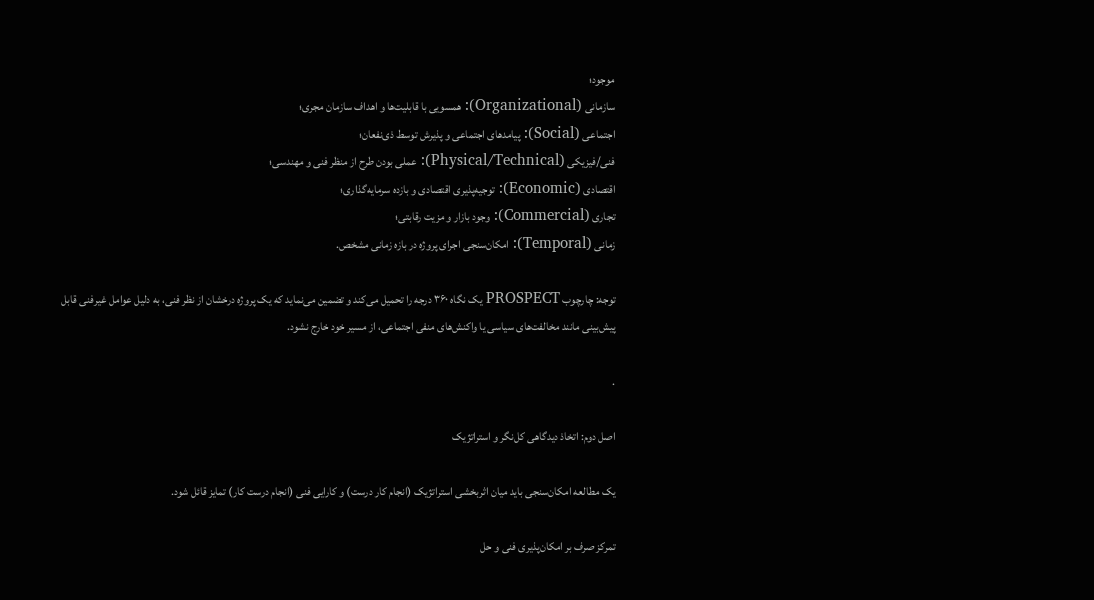موجود؛
سازمانی (Organizational): همسویی با قابلیت‌ها و اهداف سازمان مجری؛
اجتماعی (Social): پیامدهای اجتماعی و پذیرش توسط ذی‌نفعان؛
فنی/فیزیکی (Physical/Technical): عملی بودن طرح از منظر فنی و مهندسی؛
اقتصادی (Economic): توجیه‌پذیری اقتصادی و بازده سرمایه‌گذاری؛
تجاری (Commercial): وجود بازار و مزیت رقابتی؛
زمانی (Temporal): امکان‌سنجی اجرای پروژه در بازه زمانی مشخص.

توجه: چارچوب PROSPECT یک نگاه ۳۶۰ درجه را تحمیل می‌کند و تضمین می‌نماید که یک پروژه درخشان از نظر فنی، به دلیل عوامل غیرفنی قابل پیش‌بینی مانند مخالفت‌های سیاسی یا واکنش‌های منفی اجتماعی، از مسیر خود خارج نشود.

.

اصل دوم: اتخاذ دیدگاهی کل‌نگر و استراتژیک

یک مطالعه امکان‌سنجی باید میان اثربخشی استراتژیک (انجام کار درست) و کارایی فنی (انجام درست کار) تمایز قائل شود.

تمرکز صرف بر امکان‌پذیری فنی و حل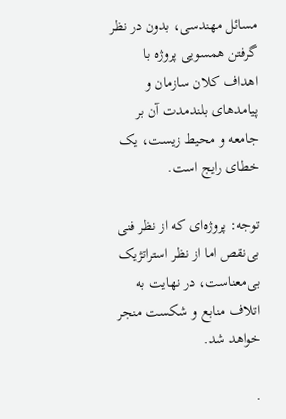مسائل مهندسی، بدون در نظر گرفتن همسویی پروژه با اهداف کلان سازمان و پیامدهای بلندمدت آن بر جامعه و محیط زیست، یک خطای رایج است.

توجه: پروژه‌ای که از نظر فنی بی‌نقص اما از نظر استراتژیک بی‌معناست، در نهایت به اتلاف منابع و شکست منجر خواهد شد.

.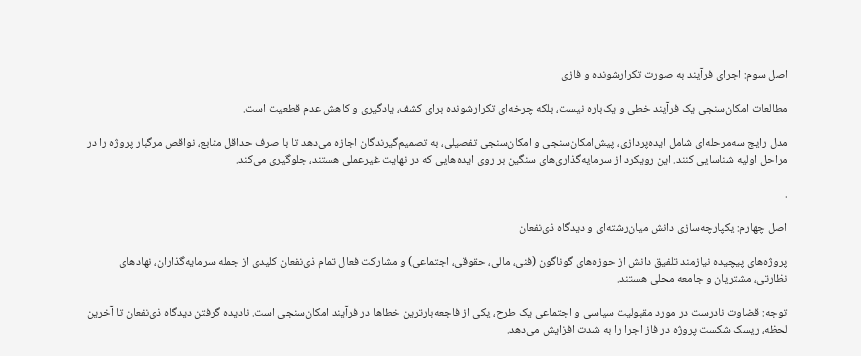اصل سوم: اجرای فرآیند به صورت تکرارشونده و فازی

مطالعات امکان‌سنجی یک فرآیند خطی و یک‌باره نیست، بلکه چرخه‌ای تکرارشونده برای کشف، یادگیری و کاهش عدم قطعیت است.

مدل رایج سه‌مرحله‌ای شامل ایده‌پردازی، پیش‌امکان‌سنجی و امکان‌سنجی تفصیلی، به تصمیم‌گیرندگان اجازه می‌دهد تا با صرف حداقل منابع، نواقص مرگبار پروژه را در مراحل اولیه شناسایی کنند. این رویکرد از سرمایه‌گذاری‌های سنگین بر روی ایده‌هایی که در نهایت غیرعملی هستند، جلوگیری می‌کند.

.

اصل چهارم: یکپارچه‌سازی دانش میان‌رشته‌ای و دیدگاه ذی‌نفعان

پروژه‌های پیچیده نیازمند تلفیق دانش از حوزه‌های گوناگون (فنی، مالی، حقوقی، اجتماعی) و مشارکت فعال تمام ذی‌نفعان کلیدی از جمله سرمایه‌گذاران، نهادهای نظارتی، مشتریان و جامعه محلی هستند.

توجه: قضاوت نادرست در مورد مقبولیت سیاسی و اجتماعی یک طرح، یکی از فاجعه‌بارترین خطاها در فرآیند امکان‌سنجی است. نادیده گرفتن دیدگاه ذی‌نفعان تا آخرین لحظه، ریسک شکست پروژه در فاز اجرا را به شدت افزایش می‌دهد.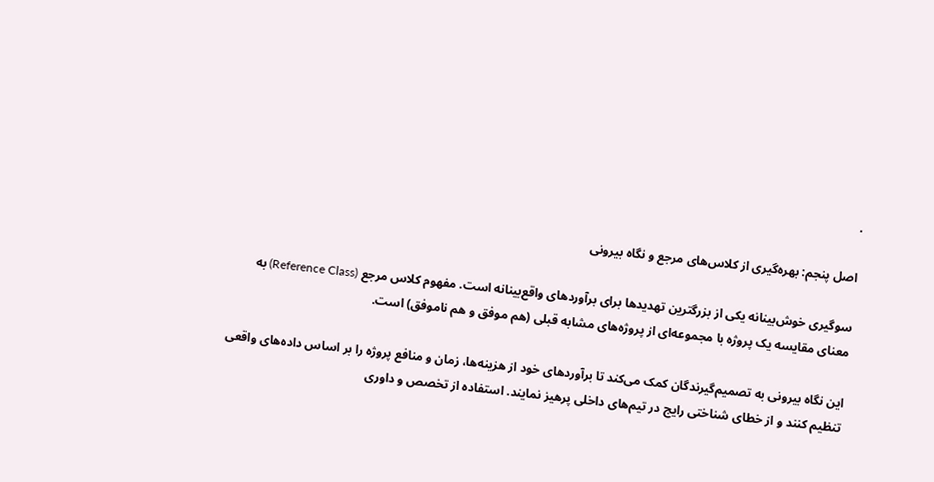.

اصل پنجم: بهره‌گیری از کلاس‌های مرجع و نگاه بیرونی

سوگیری خوش‌بینانه یکی از بزرگترین تهدیدها برای برآوردهای واقع‌بینانه است. مفهوم کلاس مرجع (Reference Class) به معنای مقایسه یک پروژه با مجموعه‌ای از پروژه‌های مشابه قبلی (هم موفق و هم ناموفق) است.

این نگاه بیرونی به تصمیم‌گیرندگان کمک می‌کند تا برآوردهای خود از هزینه‌ها، زمان و منافع پروژه را بر اساس داده‌های واقعی تنظیم کنند و از خطای شناختی رایج در تیم‌های داخلی پرهیز نمایند. استفاده از تخصص و داوری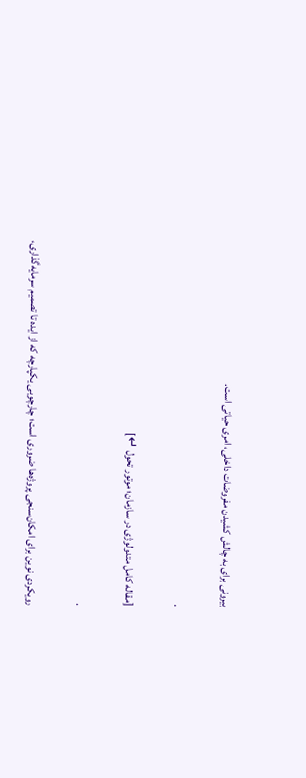بیرونی برای به چالش کشیدن مفروضات داخلی، امری حیاتی است.

.

[مقاله کامل متدولوژی در سازمان؛ موتور تحول ↵]

.

رویکردی نوین برای امکان‌سنجی پروژه‌ها ضروری است؛ چارچوبی یکپارچه که از ایده تا تصمیم سرمایه‌گذاری،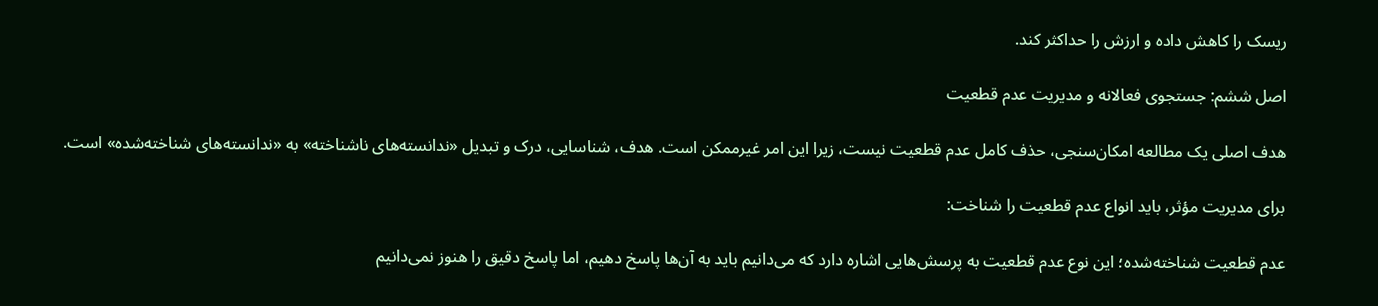ریسک را کاهش داده و ارزش را حداکثر کند.

اصل ششم: جستجوی فعالانه و مدیریت عدم قطعیت

هدف اصلی یک مطالعه امکان‌سنجی، حذف کامل عدم قطعیت نیست، زیرا این امر غیرممکن است. هدف، شناسایی، درک و تبدیل «ندانسته‌های ناشناخته» به «ندانسته‌های شناخته‌شده» است.

برای مدیریت مؤثر، باید انواع عدم قطعیت را شناخت:

عدم قطعیت شناخته‌شده؛ این نوع عدم قطعیت به پرسش‌هایی اشاره دارد که می‌دانیم باید به آن‌ها پاسخ دهیم، اما پاسخ دقیق را هنوز نمی‌دانیم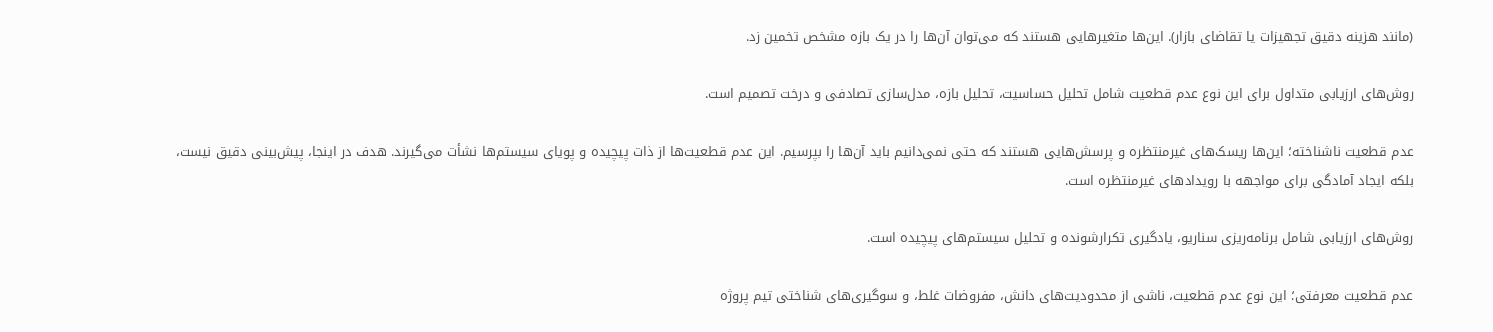(مانند هزینه دقیق تجهیزات یا تقاضای بازار). این‌ها متغیرهایی هستند که می‌توان آن‌ها را در یک بازه مشخص تخمین زد.

روش‌های ارزیابی متداول برای این نوع عدم قطعیت شامل تحلیل حساسیت، تحلیل بازه، مدل‌سازی تصادفی و درخت تصمیم است.

عدم قطعیت ناشناخته؛ این‌ها ریسک‌های غیرمنتظره و پرسش‌هایی هستند که حتی نمی‌دانیم باید آن‌ها را بپرسیم. این عدم قطعیت‌ها از ذات پیچیده و پویای سیستم‌ها نشأت می‌گیرند. هدف در اینجا، پیش‌بینی دقیق نیست، بلکه ایجاد آمادگی برای مواجهه با رویدادهای غیرمنتظره است.

روش‌های ارزیابی شامل برنامه‌ریزی سناریو، یادگیری تکرارشونده و تحلیل سیستم‌های پیچیده است.

عدم قطعیت معرفتی؛ این نوع عدم قطعیت، ناشی از محدودیت‌های دانش، مفروضات غلط، و سوگیری‌های شناختی تیم پروژه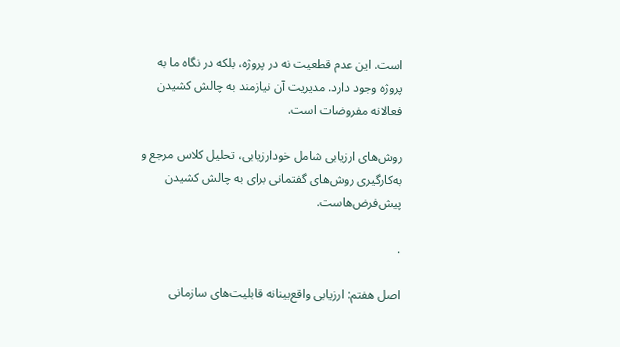است. این عدم قطعیت نه در پروژه، بلکه در نگاه ما به پروژه وجود دارد. مدیریت آن نیازمند به چالش کشیدن فعالانه مفروضات است.

روش‌های ارزیابی شامل خودارزیابی، تحلیل کلاس مرجع و به‌کارگیری روش‌های گفتمانی برای به چالش کشیدن پیش‌فرض‌هاست.

.

اصل هفتم: ارزیابی واقع‌بینانه قابلیت‌های سازمانی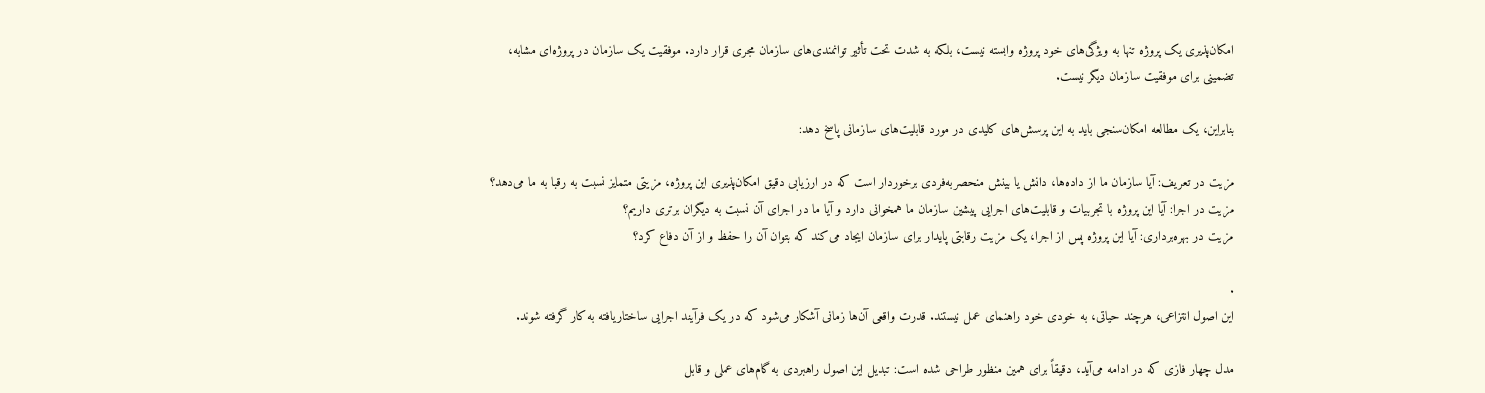امکان‌پذیری یک پروژه تنها به ویژگی‌های خود پروژه وابسته نیست، بلکه به شدت تحت تأثیر توانمندی‌های سازمان مجری قرار دارد. موفقیت یک سازمان در پروژه‌ای مشابه، تضمینی برای موفقیت سازمان دیگر نیست.

بنابراین، یک مطالعه امکان‌سنجی باید به این پرسش‌های کلیدی در مورد قابلیت‌های سازمانی پاسخ دهد:

مزیت در تعریف: آیا سازمان ما از داده‌ها، دانش یا بینش منحصربه‌فردی برخوردار است که در ارزیابی دقیق امکان‌پذیری این پروژه، مزیتی متمایز نسبت به رقبا به ما می‌دهد؟
مزیت در اجرا: آیا این پروژه با تجربیات و قابلیت‌های اجرایی پیشین سازمان ما همخوانی دارد و آیا ما در اجرای آن نسبت به دیگران برتری داریم؟
مزیت در بهره‌برداری: آیا این پروژه پس از اجرا، یک مزیت رقابتی پایدار برای سازمان ایجاد می‌کند که بتوان آن را حفظ و از آن دفاع کرد؟

.
این اصول انتزاعی، هرچند حیاتی، به خودی خود راهنمای عمل نیستند. قدرت واقعی آن‌ها زمانی آشکار می‌شود که در یک فرآیند اجرایی ساختاریافته به کار گرفته شوند.

مدل چهار فازی که در ادامه می‌آید، دقیقاً برای همین منظور طراحی شده است: تبدیل این اصول راهبردی به گام‌های عملی و قابل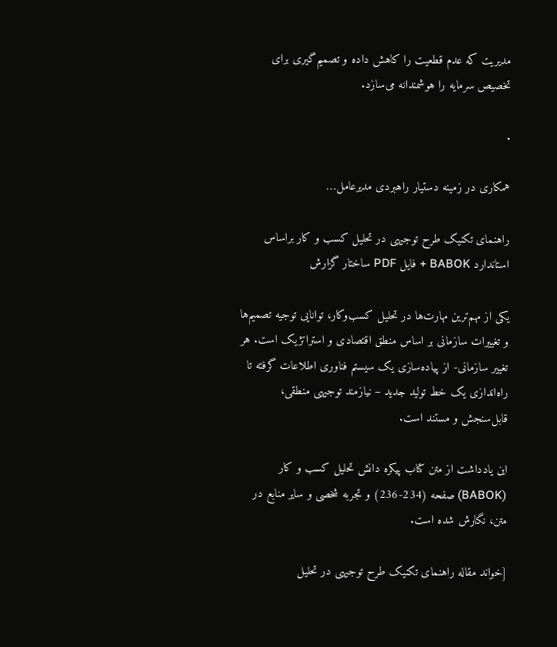مدیریت که عدم قطعیت را کاهش داده و تصمیم‌گیری برای تخصیص سرمایه را هوشمندانه می‌سازد.

.

همکاری در زمینه دستیار راهبردی مدیرعامل…

راهنمای تکنیک طرح توجیهی در تحلیل کسب و کار براساس استاندارد BABOK + فایل PDF ساختار گزارش

یکی از مهم‌ترین مهارت‌ها در تحلیل کسب‌وکار، توانایی توجیه تصمیم‌ها و تغییرات سازمانی بر اساس منطق اقتصادی و استراتژیک است. هر تغییر سازمانی- از پیاده‌سازی یک سیستم فناوری اطلاعات گرفته تا راه‌اندازی یک خط تولید جدید – نیازمند توجیهی منطقی، قابل‌سنجش و مستند است.

این یادداشت از متن کتاب پیکره دانش تحلیل کسب و کار (BABOK) صفحه (234-236) و تجربه شخصی و سایر منابع در متن، نگارش شده است.

[خواند مقاله راهنمای تکنیک طرح توجیهی در تحلیل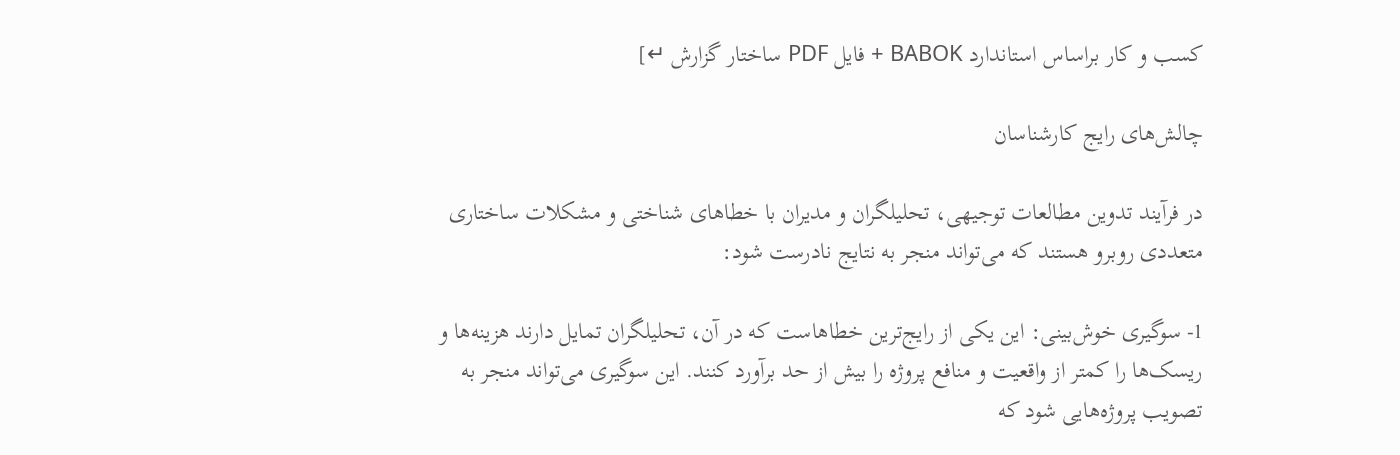کسب و کار براساس استاندارد BABOK + فایل PDF ساختار گزارش ↵]

چالش‌های رایج کارشناسان

در فرآیند تدوین مطالعات توجیهی، تحلیلگران و مدیران با خطاهای شناختی و مشکلات ساختاری متعددی روبرو هستند که می‌تواند منجر به نتایج نادرست شود:

1- سوگیری خوش‌بینی: این یکی از رایج‌ترین خطاهاست که در آن، تحلیلگران تمایل دارند هزینه‌ها و ریسک‌ها را کمتر از واقعیت و منافع پروژه را بیش از حد برآورد کنند. این سوگیری می‌تواند منجر به تصویب پروژه‌هایی شود که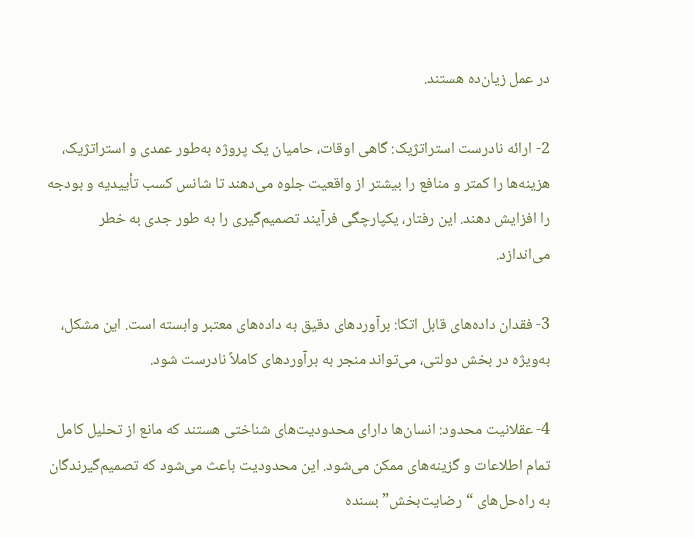در عمل زیان‌ده هستند.

2- ارائه نادرست استراتژیک: گاهی اوقات، حامیان یک پروژه به‌طور عمدی و استراتژیک، هزینه‌ها را کمتر و منافع را بیشتر از واقعیت جلوه می‌دهند تا شانس کسب تأییدیه و بودجه را افزایش دهند. این رفتار، یکپارچگی فرآیند تصمیم‌گیری را به طور جدی به خطر می‌اندازد.

3- فقدان داده‌های قابل اتکا: برآوردهای دقیق به داده‌های معتبر وابسته است. این مشکل، به‌ویژه در بخش دولتی، می‌تواند منجر به برآوردهای کاملاً نادرست شود.

4- عقلانیت محدود: انسان‌ها دارای محدودیت‌های شناختی هستند که مانع از تحلیل کامل تمام اطلاعات و گزینه‌های ممکن می‌شود. این محدودیت باعث می‌شود که تصمیم‌گیرندگان به راه‌حل‌های “رضایت‌بخش” بسنده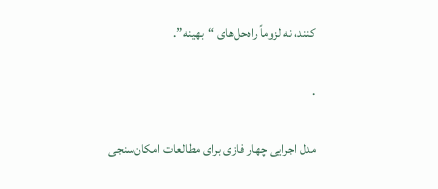کنند، نه لزوماً راه‌حل‌های “بهینه”.

.

مدل اجرایی چهار فازی برای مطالعات امکان‌سنجی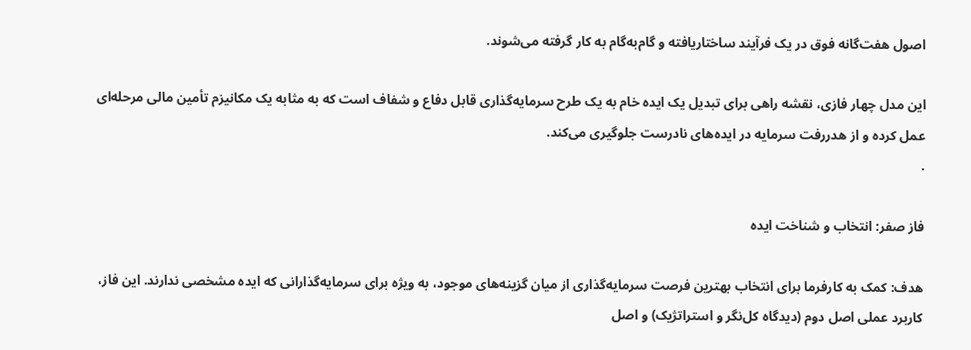اصول هفت‌گانه فوق در یک فرآیند ساختاریافته و گام‌به‌گام به کار گرفته می‌شوند.

این مدل چهار فازی، نقشه راهی برای تبدیل یک ایده خام به یک طرح سرمایه‌گذاری قابل دفاع و شفاف است که به مثابه یک مکانیزم تأمین مالی مرحله‌ای عمل کرده و از هدررفت سرمایه در ایده‌های نادرست جلوگیری می‌کند.
.

فاز صفر: انتخاب و شناخت ایده

هدف: کمک به کارفرما برای انتخاب بهترین فرصت سرمایه‌گذاری از میان گزینه‌های موجود، به ویژه برای سرمایه‌گذارانی که ایده مشخصی ندارند. این فاز، کاربرد عملی اصل دوم (دیدگاه کل‌نگر و استراتژیک) و اصل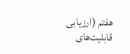هفتم (ارزیابی قابلیت‌های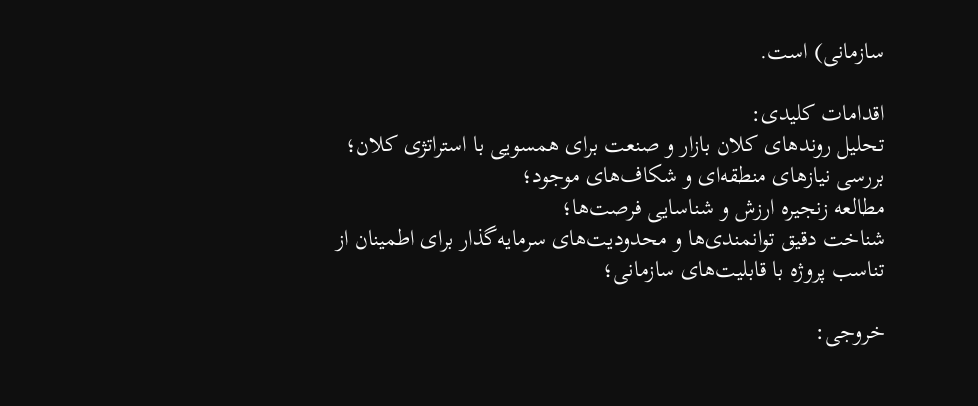سازمانی) است.

اقدامات کلیدی:
تحلیل روندهای کلان بازار و صنعت برای همسویی با استراتژی کلان؛
بررسی نیازهای منطقه‌ای و شکاف‌های موجود؛
مطالعه زنجیره ارزش و شناسایی فرصت‌ها؛
شناخت دقیق توانمندی‌ها و محدودیت‌های سرمایه‌گذار برای اطمینان از تناسب پروژه با قابلیت‌های سازمانی؛

خروجی: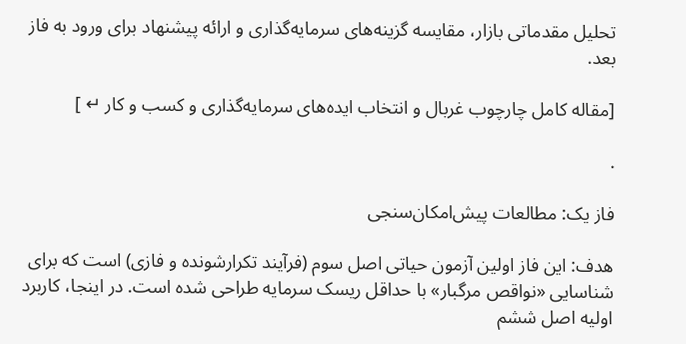تحلیل مقدماتی بازار، مقایسه گزینه‌های سرمایه‌گذاری و ارائه پیشنهاد برای ورود به فاز بعد.

[مقاله کامل چارچوب غربال و انتخاب ایده‌های سرمایه‌گذاری و کسب و کار ↵ ]

.

فاز یک: مطالعات پیش‌امکان‌سنجی

هدف: این فاز اولین آزمون حیاتی اصل سوم (فرآیند تکرارشونده و فازی) است که برای شناسایی «نواقص مرگبار» با حداقل ریسک سرمایه طراحی شده است. در اینجا، کاربرد اولیه اصل ششم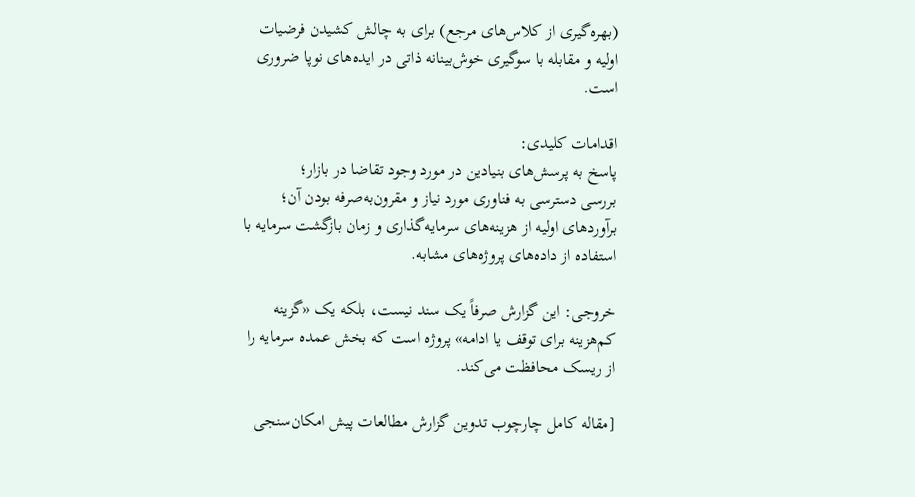(بهره‌گیری از کلاس‌های مرجع) برای به چالش کشیدن فرضیات اولیه و مقابله با سوگیری خوش‌بینانه ذاتی در ایده‌های نوپا ضروری است.

اقدامات کلیدی:
پاسخ به پرسش‌های بنیادین در مورد وجود تقاضا در بازار؛
بررسی دسترسی به فناوری مورد نیاز و مقرون‌به‌صرفه بودن آن؛
برآوردهای اولیه از هزینه‌های سرمایه‌گذاری و زمان بازگشت سرمایه با استفاده از داده‌های پروژه‌های مشابه.

خروجی: این گزارش صرفاً یک سند نیست، بلکه یک «گزینه کم‌هزینه برای توقف یا ادامه» پروژه است که بخش عمده سرمایه را از ریسک محافظت می‌کند.

[مقاله کامل چارچوب تدوین گزارش مطالعات پیش امکان‌سنجی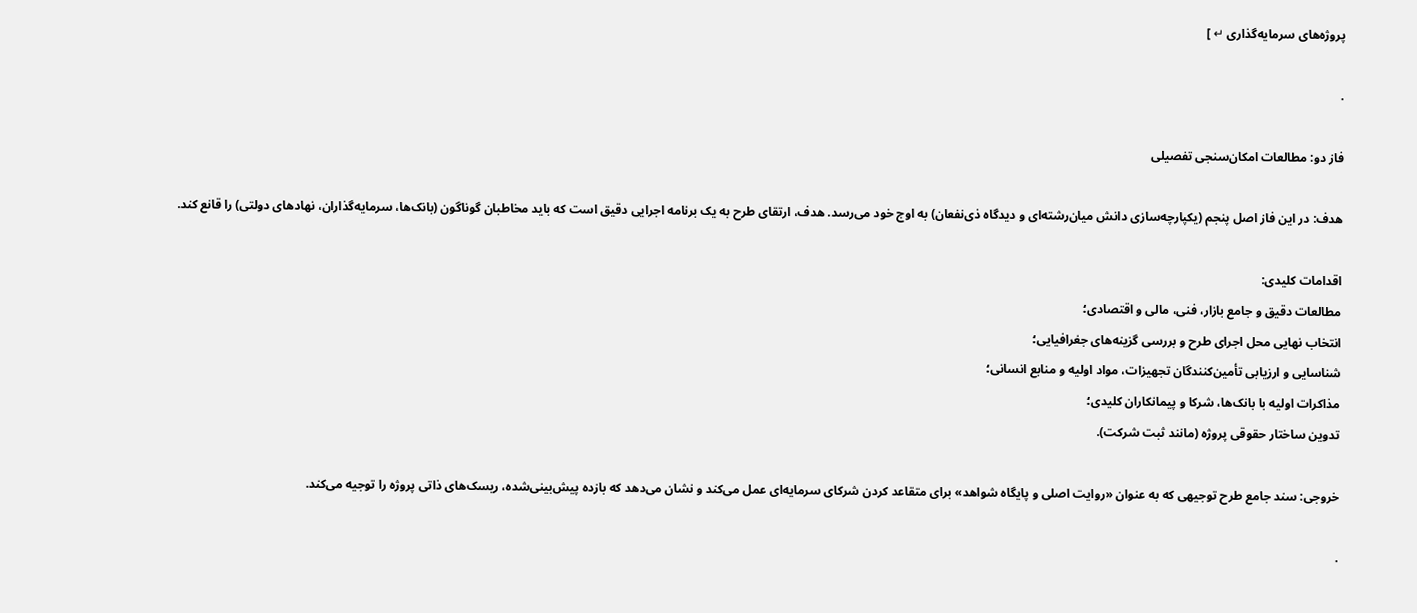پروژه‌های سرمایه‌گذاری ↵ ]

.

فاز دو: مطالعات امکان‌سنجی تفصیلی

هدف: در این فاز اصل پنجم (یکپارچه‌سازی دانش میان‌رشته‌ای و دیدگاه ذی‌نفعان) به اوج خود می‌رسد. هدف، ارتقای طرح به یک برنامه اجرایی دقیق است که باید مخاطبان گوناگون (بانک‌ها، سرمایه‌گذاران، نهادهای دولتی) را قانع کند.

اقدامات کلیدی:
مطالعات دقیق و جامع بازار، فنی، مالی و اقتصادی؛
انتخاب نهایی محل اجرای طرح و بررسی گزینه‌های جغرافیایی؛
شناسایی و ارزیابی تأمین‌کنندگان تجهیزات، مواد اولیه و منابع انسانی؛
مذاکرات اولیه با بانک‌ها، شرکا و پیمانکاران کلیدی؛
تدوین ساختار حقوقی پروژه (مانند ثبت شرکت).

خروجی: سند جامع طرح توجیهی که به عنوان «روایت اصلی و پایگاه شواهد» برای متقاعد کردن شرکای سرمایه‌ای عمل می‌کند و نشان می‌دهد که بازده پیش‌بینی‌شده، ریسک‌های ذاتی پروژه را توجیه می‌کند.

.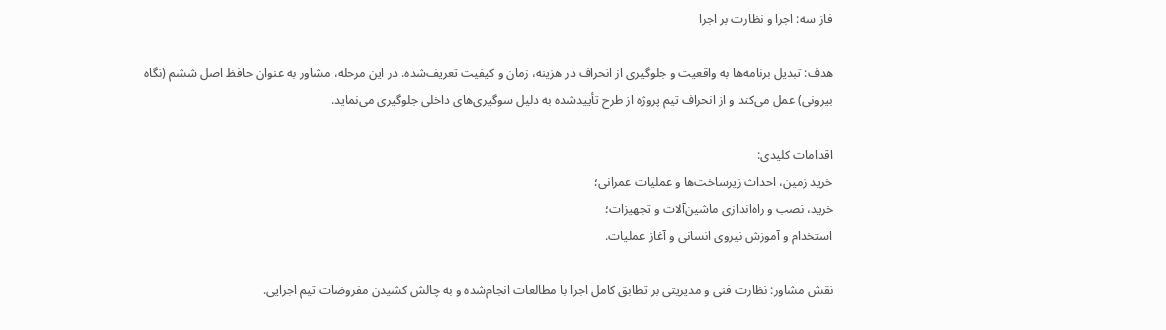فاز سه: اجرا و نظارت بر اجرا

هدف: تبدیل برنامه‌ها به واقعیت و جلوگیری از انحراف در هزینه، زمان و کیفیت تعریف‌شده. در این مرحله، مشاور به عنوان حافظ اصل ششم (نگاه بیرونی) عمل می‌کند و از انحراف تیم پروژه از طرح تأییدشده به دلیل سوگیری‌های داخلی جلوگیری می‌نماید.

اقدامات کلیدی:
خرید زمین، احداث زیرساخت‌ها و عملیات عمرانی؛
خرید، نصب و راه‌اندازی ماشین‌آلات و تجهیزات؛
استخدام و آموزش نیروی انسانی و آغاز عملیات.

نقش مشاور: نظارت فنی و مدیریتی بر تطابق کامل اجرا با مطالعات انجام‌شده و به چالش کشیدن مفروضات تیم اجرایی.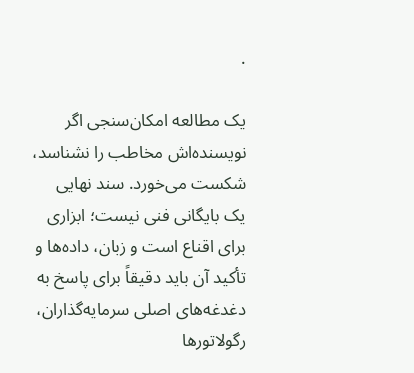.

یک مطالعه امکان‌سنجی اگر نویسنده‌اش مخاطب را نشناسد، شکست می‌خورد. سند نهایی یک بایگانی فنی نیست؛ ابزاری برای اقناع است و زبان، داده‌ها و تأکید آن باید دقیقاً برای پاسخ به دغدغه‌های اصلی سرمایه‌گذاران، رگولاتورها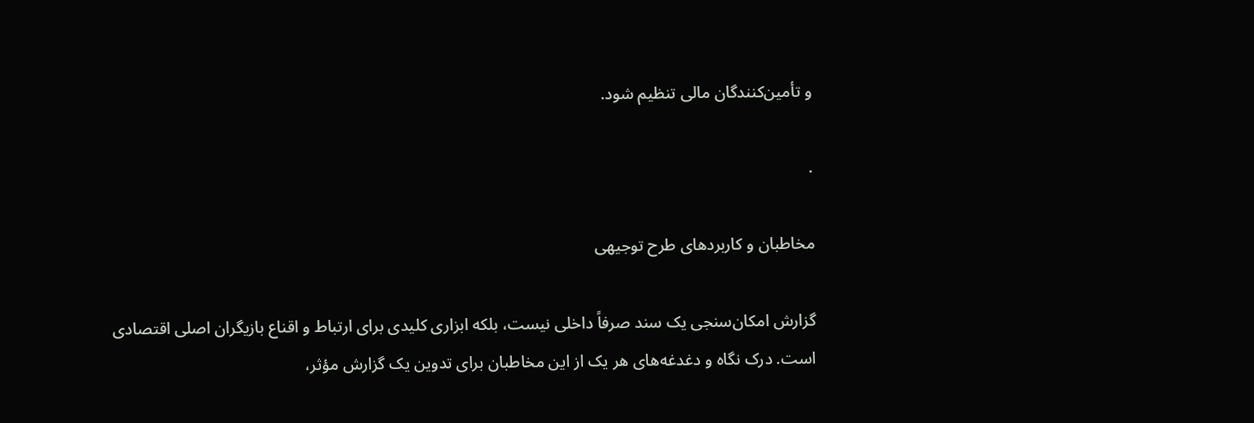و تأمین‌کنندگان مالی تنظیم شود.

.

مخاطبان و کاربردهای طرح توجیهی

گزارش امکان‌سنجی یک سند صرفاً داخلی نیست، بلکه ابزاری کلیدی برای ارتباط و اقناع بازیگران اصلی اقتصادی است. درک نگاه و دغدغه‌های هر یک از این مخاطبان برای تدوین یک گزارش مؤثر،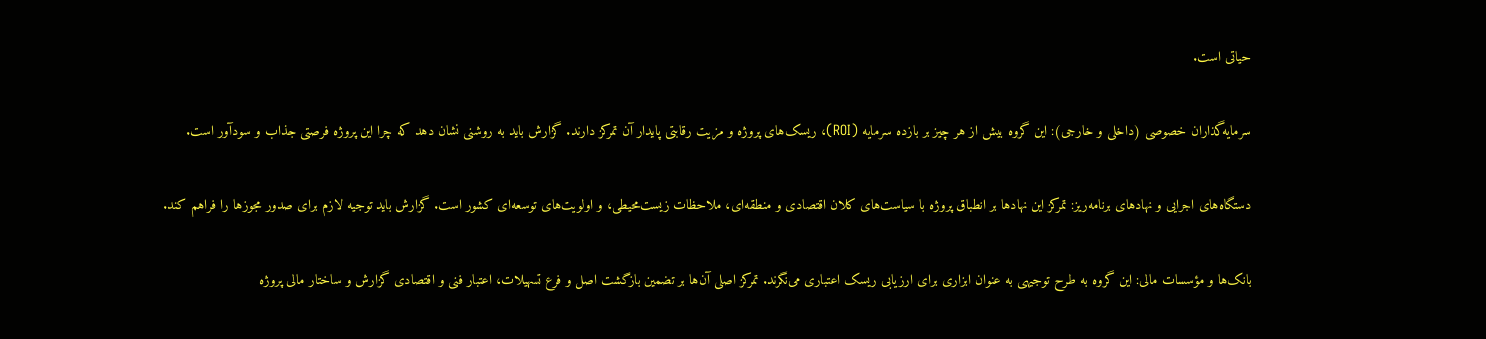حیاتی است.

سرمایه‌گذاران خصوصی (داخلی و خارجی): این گروه بیش از هر چیز بر بازده سرمایه (ROI)، ریسک‌های پروژه و مزیت رقابتی پایدار آن تمرکز دارند. گزارش باید به روشنی نشان دهد که چرا این پروژه فرصتی جذاب و سودآور است.

دستگاه‌های اجرایی و نهادهای برنامه‌ریز: تمرکز این نهادها بر انطباق پروژه با سیاست‌های کلان اقتصادی و منطقه‌ای، ملاحظات زیست‌محیطی، و اولویت‌های توسعه‌ای کشور است. گزارش باید توجیه لازم برای صدور مجوزها را فراهم کند.

بانک‌ها و مؤسسات مالی: این گروه به طرح توجیهی به عنوان ابزاری برای ارزیابی ریسک اعتباری می‌نگرند. تمرکز اصلی آن‌ها بر تضمین بازگشت اصل و فرع تسهیلات، اعتبار فنی و اقتصادی گزارش و ساختار مالی پروژه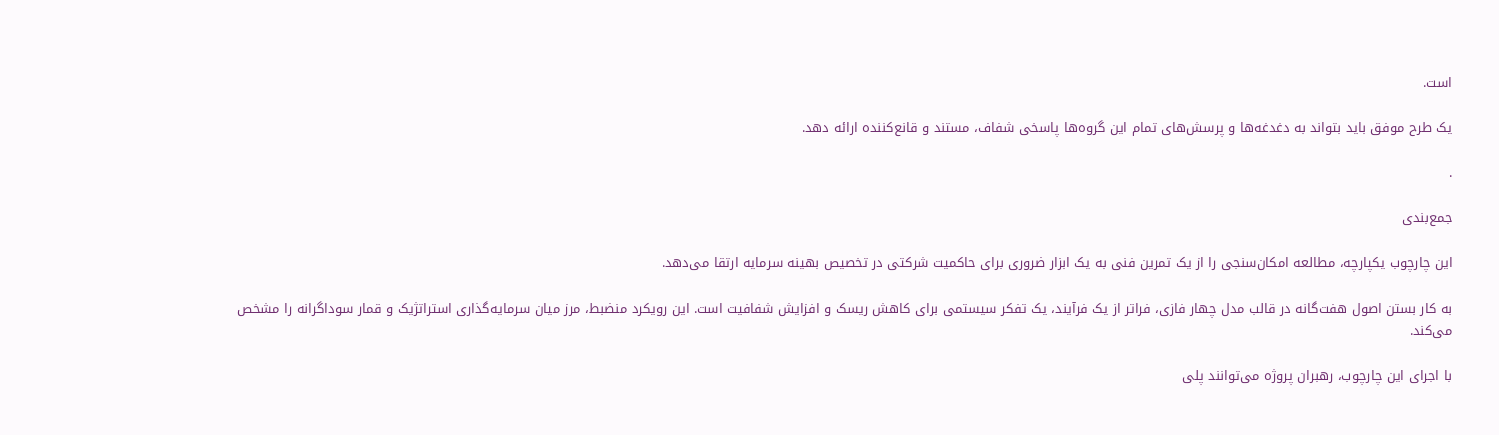است.

یک طرح موفق باید بتواند به دغدغه‌ها و پرسش‌های تمام این گروه‌ها پاسخی شفاف، مستند و قانع‌کننده ارائه دهد.

.

جمع‌بندی

این چارچوب یکپارچه، مطالعه امکان‌سنجی را از یک تمرین فنی به یک ابزار ضروری برای حاکمیت شرکتی در تخصیص بهینه سرمایه ارتقا می‌دهد.

به کار بستن اصول هفت‌گانه در قالب مدل چهار فازی، فراتر از یک فرآیند، یک تفکر سیستمی برای کاهش ریسک و افزایش شفافیت است. این رویکرد منضبط، مرز میان سرمایه‌گذاری استراتژیک و قمار سوداگرانه را مشخص می‌کند.

با اجرای این چارچوب، رهبران پروژه می‌توانند پلی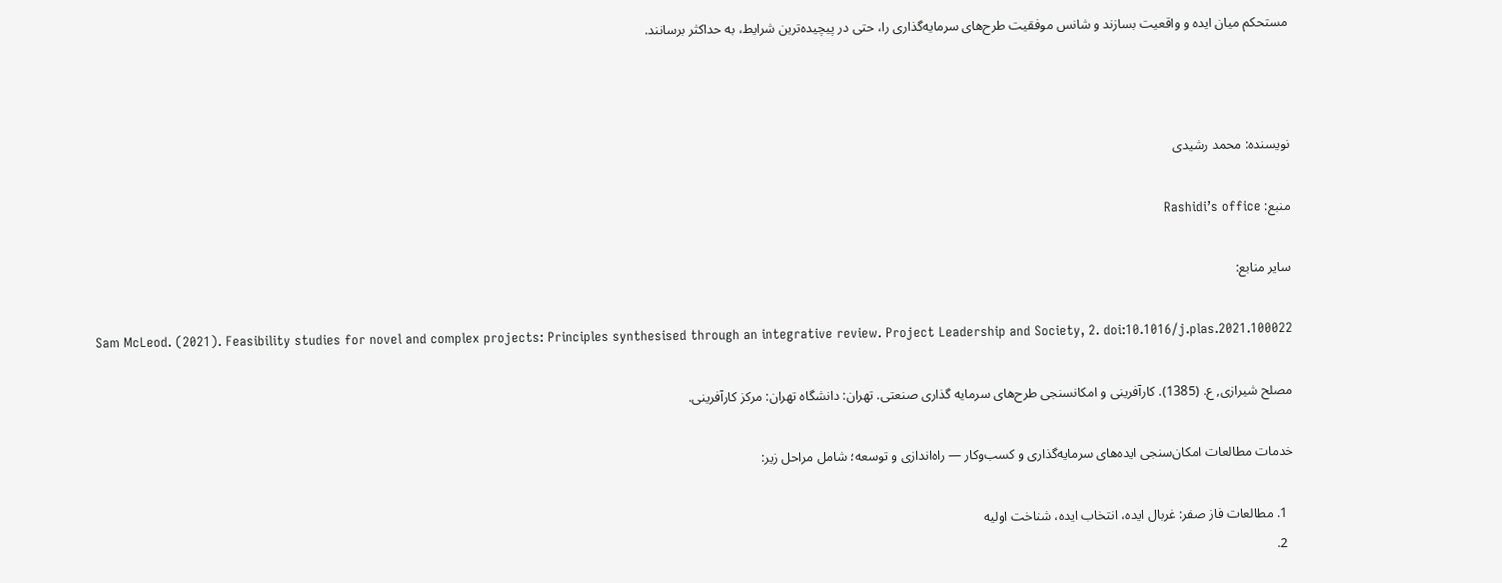مستحکم میان ایده و واقعیت بسازند و شانس موفقیت طرح‌های سرمایه‌گذاری را، حتی در پیچیده‌ترین شرایط، به حداکثر برسانند.



نویسنده: محمد رشیدی

منبع: Rashidi’s office

سایر منابع:

Sam McLeod. (2021). Feasibility studies for novel and complex projects: Principles synthesised through an integrative review. Project Leadership and Society, 2. doi:10.1016/j.plas.2021.100022

مصلح شیرازی, ع. (1385). کارآفرینی و امکانسنجی طرح‌های سرمایه گذاری صنعتی. تهران: دانشگاه تهران: مرکز کارآفرینی.

خدمات مطالعات امکان‌سنجی ایده‌های سرمایه‌گذاری و کسب‌وکار — راه‌اندازی و توسعه؛ شامل مراحل زیر:

  1. مطالعات فاز صفر: غربال ایده، انتخاب ایده، شناخت اولیه
  2.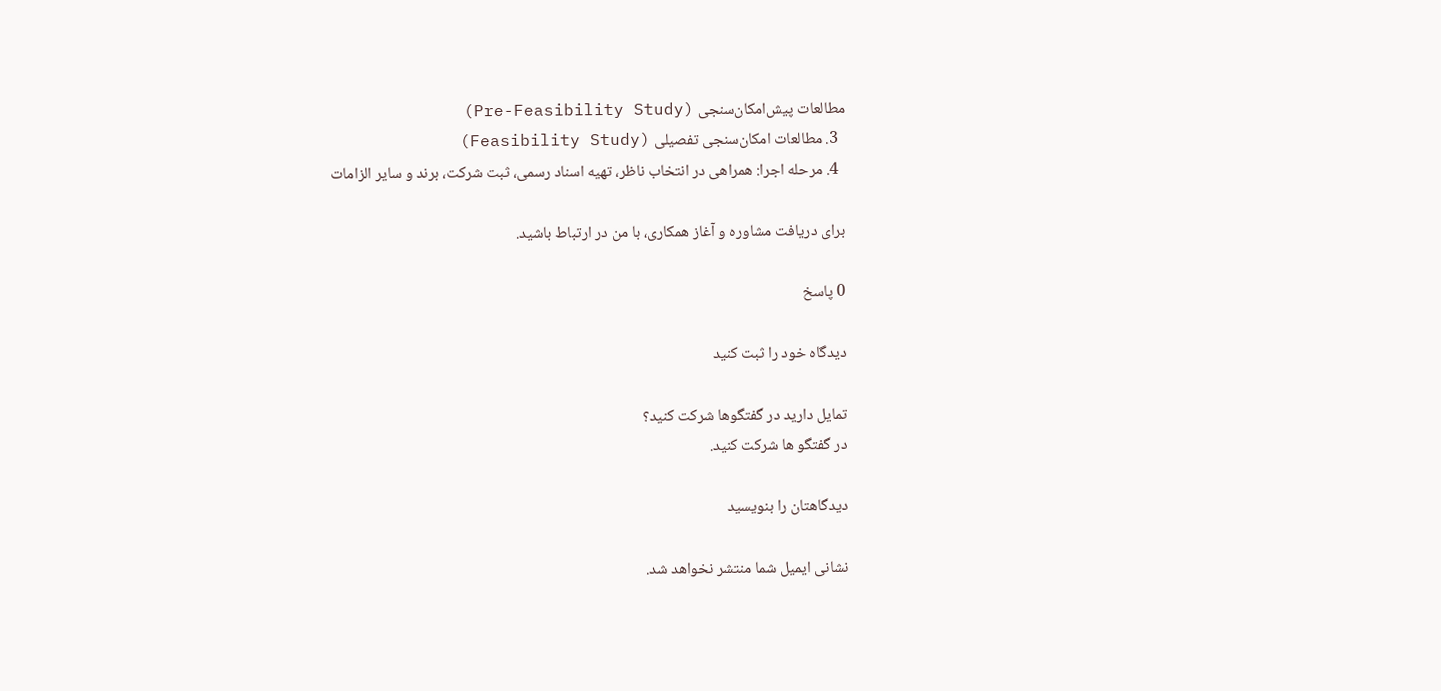مطالعات پیش‌امکان‌سنجی (Pre-Feasibility Study)
  3. مطالعات امکان‌سنجی تفصیلی (Feasibility Study)
  4. مرحله اجرا: همراهی در انتخاب ناظر، تهیه اسناد رسمی، ثبت شرکت، برند و سایر الزامات

برای دریافت مشاوره و آغاز همکاری، با من در ارتباط باشید.

0 پاسخ

دیدگاه خود را ثبت کنید

تمایل دارید در گفتگوها شرکت کنید؟
در گفتگو ها شرکت کنید.

دیدگاهتان را بنویسید

نشانی ایمیل شما منتشر نخواهد شد.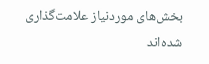بخش‌های موردنیاز علامت‌گذاری شده‌اند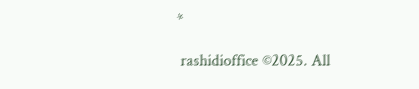*

 rashidioffice ©2025. All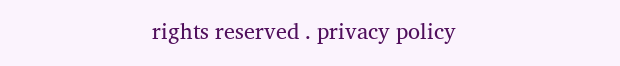rights reserved . privacy policy